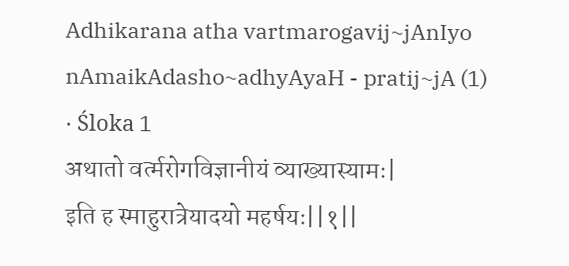Adhikarana atha vartmarogavij~jAnIyo nAmaikAdasho~adhyAyaH - pratij~jA (1) · Śloka 1
अथातो वर्त्मरोगविज्ञानीयं व्याख्यास्यामः|
इति ह स्माहुरात्रेयादयो महर्षयः||१||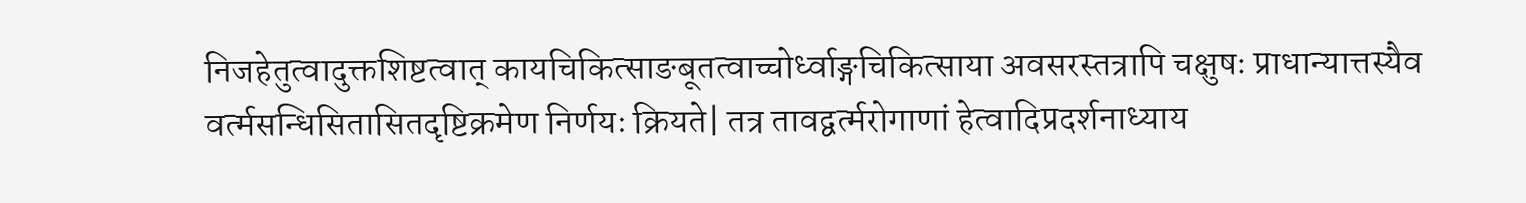निजहेतुत्वादुक्तशिष्टत्वात् कायचिकित्साङबूतत्वाच्चोर्ध्वाङ्गचिकित्साया अवसरस्तत्रापि चक्षुषः प्राधान्यात्तस्यैव वर्त्मसन्धिसितासितदृष्टिक्रमेण निर्णयः क्रियते| तत्र तावद्वर्त्मरोगाणां हेत्वादिप्रदर्शनाध्याय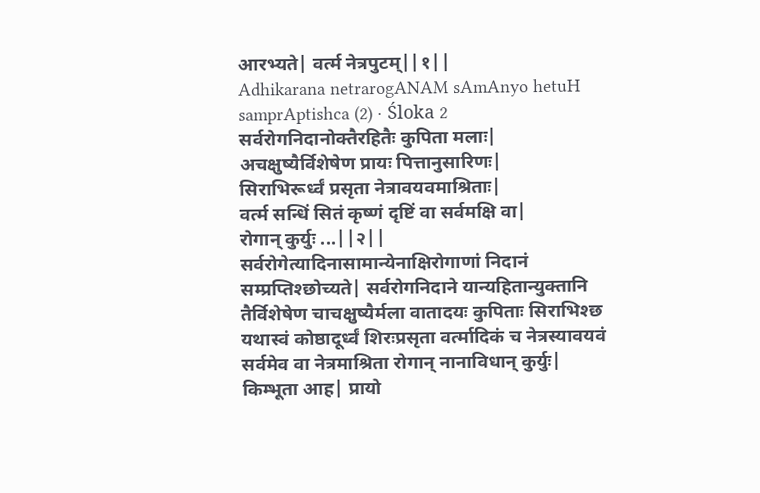आरभ्यते| वर्त्म नेत्रपुटम्||१||
Adhikarana netrarogANAM sAmAnyo hetuH samprAptishca (2) · Śloka 2
सर्वरोगनिदानोक्तैरहितैः कुपिता मलाः|
अचक्षुष्यैर्विशेषेण प्रायः पित्तानुसारिणः|
सिराभिरूर्ध्वं प्रसृता नेत्रावयवमाश्रिताः|
वर्त्म सन्धिं सितं कृष्णं दृष्टिं वा सर्वमक्षि वा|
रोगान् कुर्युः ...||२||
सर्वरोगेत्यादिनासामान्येनाक्षिरोगाणां निदानं सम्प्रप्तिश्छोच्यते| सर्वरोगनिदाने यान्यहितान्युक्तानि तैर्विशेषेण चाचक्षुष्यैर्मला वातादयः कुपिताः सिराभिश्छ यथास्वं कोष्ठादूर्ध्वं शिरःप्रसृता वर्त्मादिकं च नेत्रस्यावयवं सर्वमेव वा नेत्रमाश्रिता रोगान् नानाविधान् कुर्युः| किम्भूता आह| प्रायो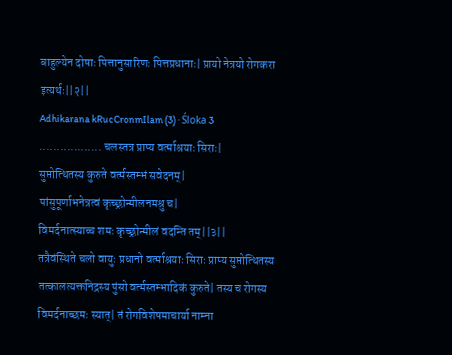बाहुल्येन दोषाः पित्तानुसारिणः पित्तप्रधानाः| प्रायो नेत्रयो रोगकरा इत्यर्थः||२||
Adhikarana kRucCronmIlam (3) · Śloka 3
.................. चलस्तत्र प्राप्य वर्त्माश्रयाः सिराः|
सुप्तोत्थितस्य कुरुते वर्त्मस्तम्भं सवेदनम्|
पांसुपूर्णाभनेत्रत्वं कृच्छ्रोन्मीलनमश्रु च|
विमर्दनात्स्याच्च शमः कृच्छ्रोन्मीलं वदन्ति तम्||३||
तत्रैवंस्थिते चलो वायुः प्रधानो वर्त्माश्रयाः सिराः प्राप्य सुप्तोत्थितस्य तत्कालत्यक्तनिद्रस्य पुंसो वर्त्मस्तम्भादिकं कुरुते| तस्य च रोगस्य विमर्दनाच्छमः स्यात्| तं रोगविशेषमाचार्या नाम्ना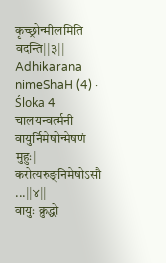कृच्छ्रोन्मीलमिति वदन्ति||३||
Adhikarana nimeShaH (4) · Śloka 4
चालयन्वर्त्मनी वायुर्निमेषोन्मेषणं मुहुः|
करोत्यरुङ्निमेषोऽसौ ...||४||
वायुः क्रुद्धो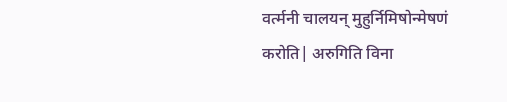वर्त्मनी चालयन् मुहुर्निमिषोन्मेषणं करोति| अरुगिति विना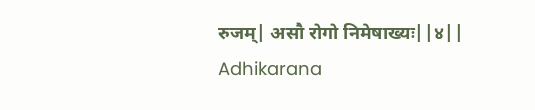रुजम्| असौ रोगो निमेषाख्यः||४||
Adhikarana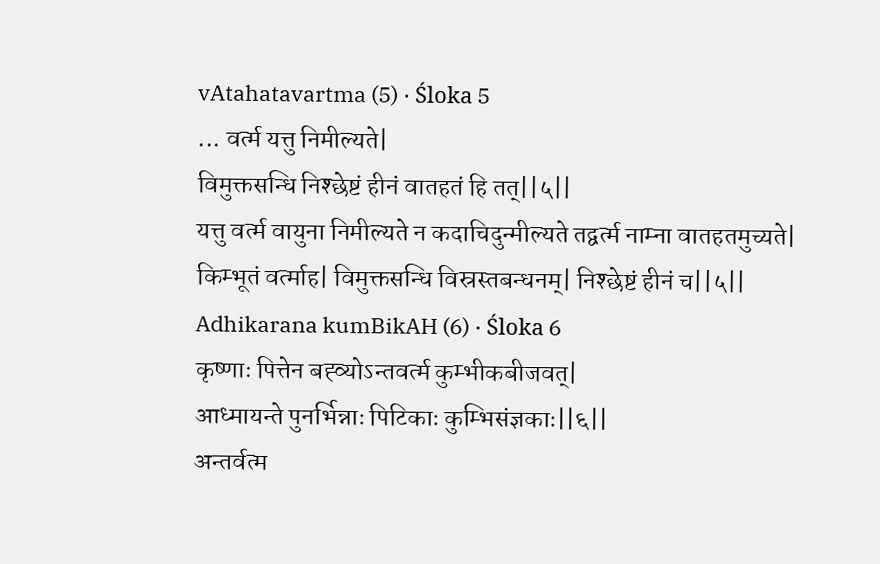vAtahatavartma (5) · Śloka 5
... वर्त्म यत्तु निमील्यते|
विमुक्तसन्धि निश्छेष्टं हीनं वातहतं हि तत्||५||
यत्तु वर्त्म वायुना निमील्यते न कदाचिदुन्मील्यते तद्वर्त्म नाम्ना वातहतमुच्यते| किम्भूतं वर्त्माह| विमुक्तसन्धि विस्रस्तबन्धनम्| निश्छेष्टं हीनं च||५||
Adhikarana kumBikAH (6) · Śloka 6
कृष्णाः पित्तेन बह्व्योऽन्तवर्त्म कुम्भीकबीजवत्|
आध्मायन्ते पुनर्भिन्नाः पिटिकाः कुम्भिसंज्ञकाः||६||
अन्तर्वत्म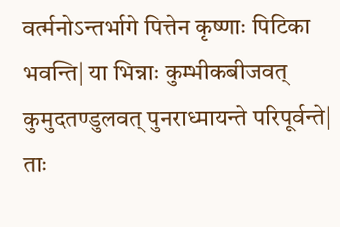वर्त्मनोऽन्तर्भागे पित्तेन कृष्णाः पिटिका भवन्ति| या भिन्नाः कुम्भीकबीजवत् कुमुदतण्डुलवत् पुनराध्मायन्ते परिपूर्वन्ते| ताः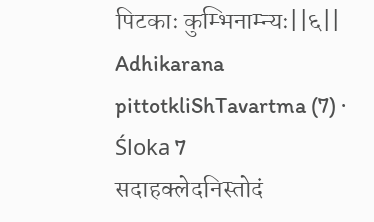पिटकाः कुम्भिनाम्न्यः||६||
Adhikarana pittotkliShTavartma (7) · Śloka 7
सदाहक्लेदनिस्तोदं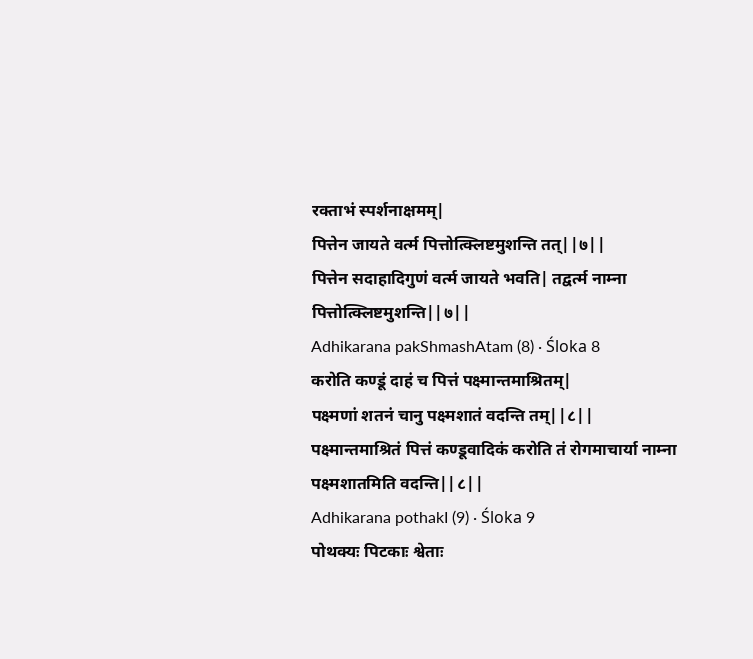रक्ताभं स्पर्शनाक्षमम्|
पित्तेन जायते वर्त्म पित्तोत्क्लिष्टमुशन्ति तत्||७||
पित्तेन सदाहादिगुणं वर्त्म जायते भवति| तद्वर्त्म नाम्ना पित्तोत्क्लिष्टमुशन्ति||७||
Adhikarana pakShmashAtam (8) · Śloka 8
करोति कण्डूं दाहं च पित्तं पक्ष्मान्तमाश्रितम्|
पक्ष्मणां शतनं चानु पक्ष्मशातं वदन्ति तम्||८||
पक्ष्मान्तमाश्रितं पित्तं कण्डूवादिकं करोति तं रोगमाचार्या नाम्ना पक्ष्मशातमिति वदन्ति||८||
Adhikarana pothakI (9) · Śloka 9
पोथक्यः पिटकाः श्वेताः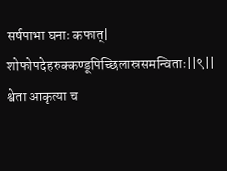सर्षपाभा घनाः कफात्|
शोफोपदेहरुक्कण्डूपिच्छिलास्रसमन्विताः||९||
श्वेता आकृत्या च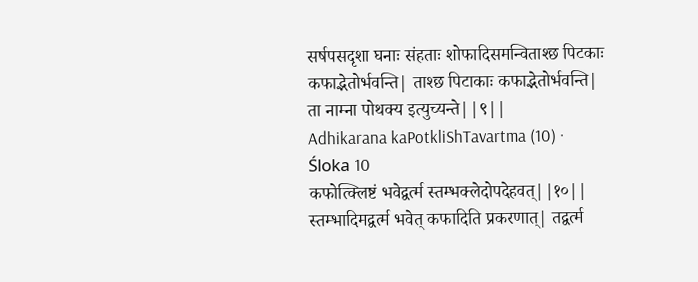सर्षपसदृशा घनाः संहताः शोफादिसमन्विताश्छ पिटकाः कफाद्भेतोर्भवन्ति| ताश्छ पिटाकाः कफाद्भेतोर्भवन्ति| ता नाम्ना पोथक्य इत्युच्यन्ते||९||
Adhikarana kaPotkliShTavartma (10) · Śloka 10
कफोत्क्लिष्टं भवेद्वर्त्म स्तम्भक्लेदोपदेहवत्||१०||
स्तम्भादिमद्वर्त्म भवेत् कफादिति प्रकरणात्| तद्वर्त्म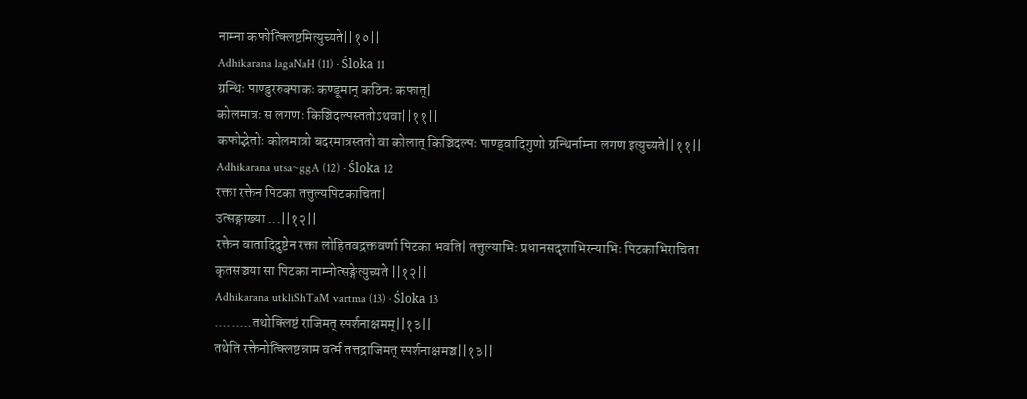नाम्ना कफोत्क्लिष्टमित्युच्यते||१०||
Adhikarana lagaNaH (11) · Śloka 11
ग्रन्थिः पाण्डुररुक्पाकः कण्डूमान् कठिनः कफात्|
कोलमात्रः स लगणः किञ्चिदल्पस्ततोऽथवा||११||
कफोद्भेतोः कोलमात्रो बदरमात्रस्ततो वा कोलात् किञ्चिदल्पः पाण्ड्वादिगुणो ग्रन्थिर्नाम्ना लगण इत्युच्यते||११||
Adhikarana utsa~ggA (12) · Śloka 12
रक्ता रक्तेन पिटका तत्तुल्यपिटकाचिता|
उत्सङ्गाख्या ...||१२||
रक्तेन वातादिदुष्टेन रक्ता लोहितवद्रक्तवर्णा पिटका भवति| तत्तुल्याभिः प्रधानसदृशाभिरन्याभिः पिटकाभिराचिता कृतसञ्चया सा पिटका नाम्नोत्सङ्गेत्युच्यते ||१२||
Adhikarana utkliShTaM vartma (13) · Śloka 13
.........तथोक्लिष्टं राजिमत् स्पर्शनाक्षमम्||१३||
तथेति रक्तेनोत्क्लिष्टन्नाम वर्त्म तत्तद्राजिमत् स्पर्शनाक्षमञ्च||१३||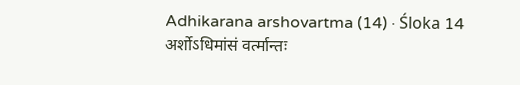Adhikarana arshovartma (14) · Śloka 14
अर्शोऽधिमांसं वर्त्मान्तः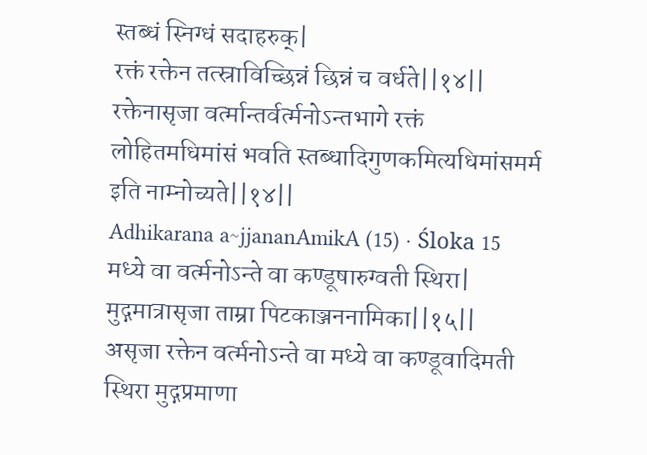स्तब्धं स्निग्धं सदाहरुक्|
रक्तं रक्तेन तत्स्राविच्छिन्नं छिन्नं च वर्धते||१४||
रक्तेनासृजा वर्त्मान्तर्वर्त्मनोऽन्तभागे रक्तं लोहितमधिमांसं भवति स्तब्धादिगुणकमित्यधिमांसमर्म इति नाम्नोच्यते||१४||
Adhikarana a~jjananAmikA (15) · Śloka 15
मध्ये वा वर्त्मनोऽन्ते वा कण्डूषारुग्वती स्थिरा|
मुद्गमात्रासृजा ताम्रा पिटकाञ्जननामिका||१५||
असृजा रक्तेन वर्त्मनोऽन्ते वा मध्ये वा कण्डूवादिमती स्थिरा मुद्गप्रमाणा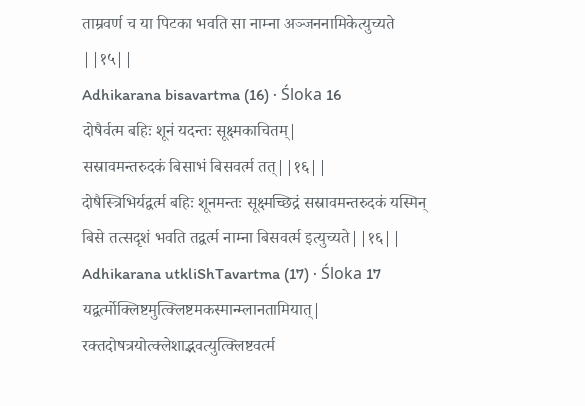ताम्रवर्ण च या पिटका भवति सा नाम्ना अञ्जननामिकेत्युच्यते ||१५||
Adhikarana bisavartma (16) · Śloka 16
दोषैर्वत्म बहिः शूनं यदन्तः सूक्ष्मकाचितम्|
सस्रावमन्तरुदकं बिसाभं बिसवर्त्म तत्||१६||
दोषैस्त्रिभिर्यद्वर्त्म बहिः शूनमन्तः सूक्ष्मच्छिद्रं सस्रावमन्तरुदकं यस्मिन् बिसे तत्सदृशं भवति तद्वर्त्म नाम्ना बिसवर्त्म इत्युच्यते||१६||
Adhikarana utkliShTavartma (17) · Śloka 17
यद्वर्त्मोक्लिष्टमुत्क्लिष्टमकस्मान्म्लानतामियात्|
रक्तदोषत्रयोत्क्लेशाद्भवत्युत्क्लिष्टवर्त्म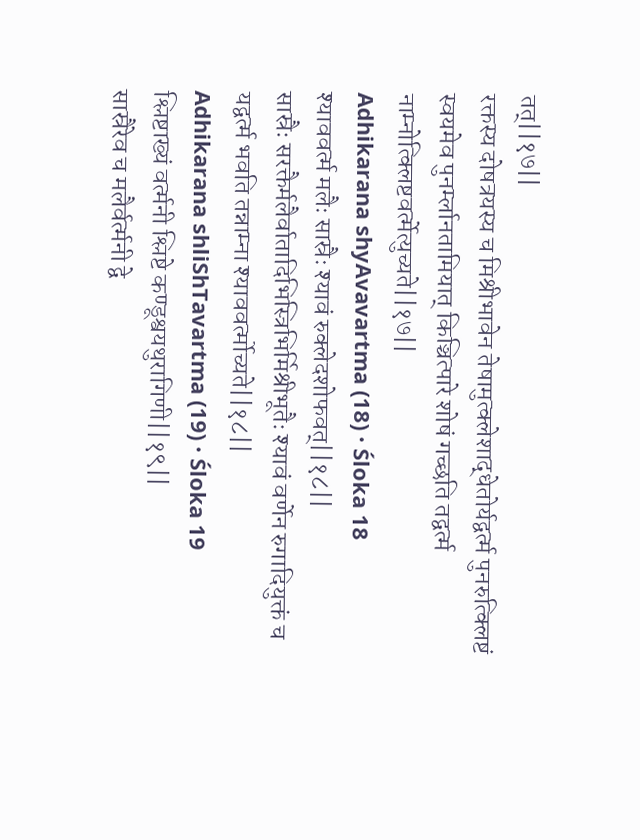तत्||१७||
रक्तस्य दोषत्रयस्य च मिश्रीभावेन तेषामुत्क्लेशाद्धेतोर्यद्वर्त्म पुनरुत्क्लिष्टं स्वयमेव पुनर्म्लानतामियात् किञ्चित्पारे शोषं गच्छति तद्वर्त्म नाम्नोत्क्लिष्टवर्त्मेत्युच्यते||१७||
Adhikarana shyAvavartma (18) · Śloka 18
श्याववर्त्म मलैः सास्रैः श्यावं रुक्लेदशोफवत्||१८||
सास्रैः सरक्तैर्मलैर्वातादिभिस्त्रिभिर्मिश्रीभूतैः श्यावं वर्णेन रुगादियुक्तं च यद्वर्त्म भवति तन्नाम्ना श्याववर्त्मोच्यते||१८||
Adhikarana shliShTavartma (19) · Śloka 19
श्लिष्टाख्यं वर्त्मनी श्लिष्टे कण्डूश्वयथुरागिणी||१९||
सास्रैरेव च मलैर्वर्त्मनी द्वे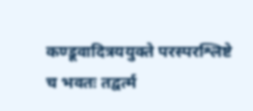कण्डूवादित्रययुक्ते परस्परश्लिष्टे च भवतः तद्वर्त्म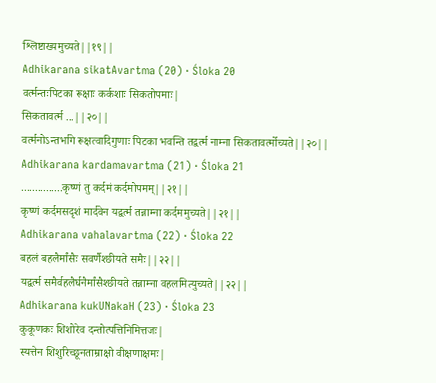श्लिष्टाख्यमुच्यते||१९||
Adhikarana sikatAvartma (20) · Śloka 20
वर्त्मन्तःपिटका रूक्षाः कर्कशाः सिकतोपमाः|
सिकतावर्त्म ...||२०||
वर्त्मनोऽन्तर्भागे रूक्षत्वादिगुणाः पिटका भवन्ति तद्वर्त्म नाम्ना सिकतावर्त्मोच्यते||२०||
Adhikarana kardamavartma (21) · Śloka 21
...............कृष्णं तु कर्दमं कर्दमोपमम्||२१||
कृष्णं कर्दमसदृशं मार्दवेन यद्वर्त्म तन्नाम्ना कर्दममुच्यते||२१||
Adhikarana vahalavartma (22) · Śloka 22
बहलं बहलैर्मांसैः सवर्णैश्छीयते समैः||२२||
यद्वर्त्म समैर्वहलैर्घनैर्मांसैश्छीयते तन्नाम्ना वहलमित्युच्यते||२२||
Adhikarana kukUNakaH (23) · Śloka 23
कुकूणकः शिशोरेव दन्तोत्पत्तिनिमित्तजः|
स्यत्तेन शिशुरिच्छूनताम्राक्षो वीक्षणाक्षमः|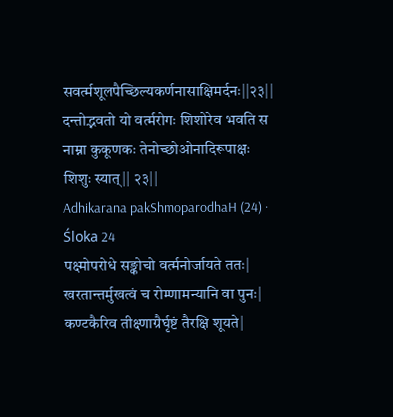सवर्त्मशूलपैच्छिल्यकर्णनासाक्षिमर्दनः||२३||
दन्तोद्भवतो यो वर्त्मरोगः शिशोरेव भवति स नाम्ना कुकूणकः तेनोच्छोओनादिरूपाक्षः शिशुः स्यात्|| २३||
Adhikarana pakShmoparodhaH (24) · Śloka 24
पक्ष्मोपरोधे सङ्कोचो वर्त्मनोर्जायते ततः|
खरतान्तर्मुखत्वं च रोम्णामन्यानि वा पुनः|
कण्टकैरिव तीक्ष्णाग्रैर्घृष्टं तैरक्षि शूयते|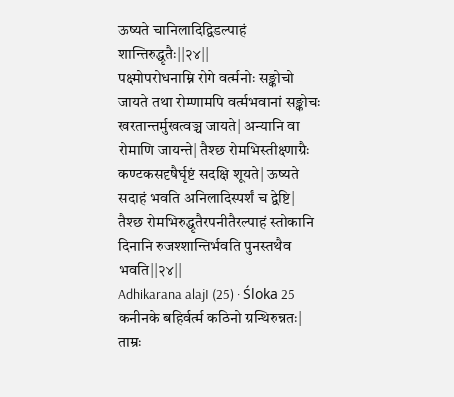ऊष्यते चानिलादिद्विडल्पाहं शान्तिरुद्धृतैः||२४||
पक्ष्मोपरोधनाम्नि रोगे वर्त्मनोः सङ्कोचो जायते तथा रोम्णामपि वर्त्मभवानां सङ्कोचः खरतान्तर्मुखत्वञ्च जायते| अन्यानि वा रोमाणि जायन्ते| तैश्छ रोमभिस्तीक्ष्णाग्रैः कण्टकसदृषैर्घृष्टं सदक्षि शूयते| ऊष्यते सदाहं भवति अनिलादिस्पर्शं च द्वेष्टि| तैश्छ रोमभिरुद्धृतैरपनीतैरल्पाहं स्तोकानि दिनानि रुजश्शान्तिर्भवति पुनस्तथैव भवति||२४||
Adhikarana alajI (25) · Śloka 25
कनीनके बहिर्वर्त्म कठिनो ग्रन्थिरुन्नतः|
ताम्रः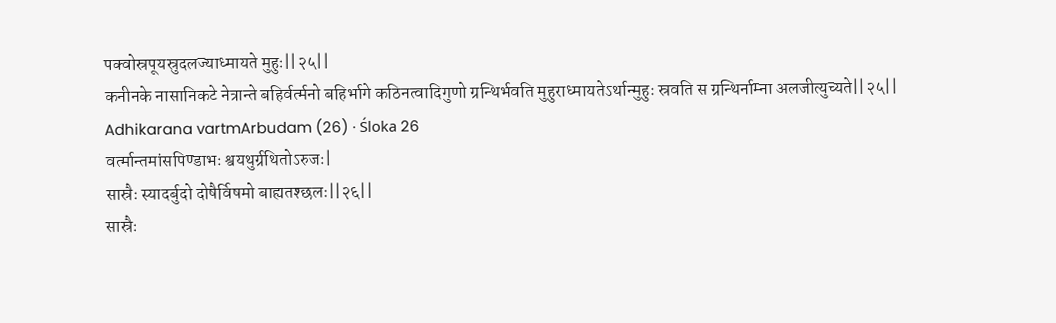पक्वोस्रपूयस्रुदलज्याध्मायते मुहुः||२५||
कनीनके नासानिकटे नेत्रान्ते बहिर्वर्त्मनो बहिर्भागे कठिनत्वादिगुणो ग्रन्थिर्भवति मुहुराध्मायतेऽर्थान्मुहुः स्रवति स ग्रन्थिर्नाम्ना अलजीत्युच्यते||२५||
Adhikarana vartmArbudam (26) · Śloka 26
वर्त्मान्तमांसपिण्डाभः श्वयथुर्ग्रथितोऽरुजः|
सास्रैः स्यादर्बुदो दोषैर्विषमो बाह्यतश्छलः||२६||
सास्रैः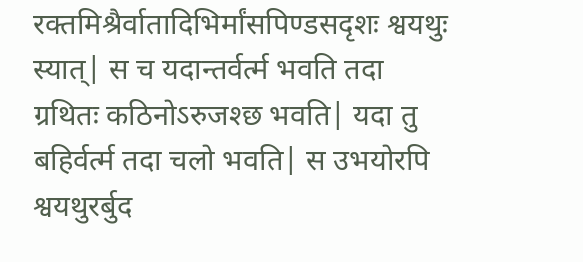रक्तमिश्रैर्वातादिभिर्मांसपिण्डसदृशः श्वयथुः स्यात्| स च यदान्तर्वर्त्म भवति तदा ग्रथितः कठिनोऽरुजश्छ भवति| यदा तु बहिर्वर्त्म तदा चलो भवति| स उभयोरपि श्वयथुरर्बुद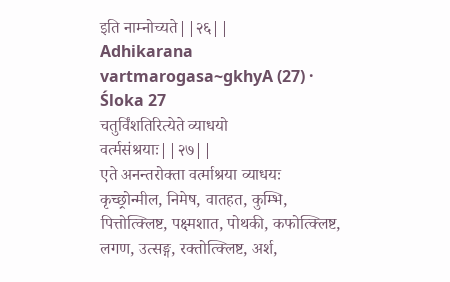इति नाम्नोच्यते||२६||
Adhikarana vartmarogasa~gkhyA (27) · Śloka 27
चतुर्विंशतिरित्येते व्याधयो वर्त्मसंश्रयाः||२७||
एते अनन्तरोक्ता वर्त्माश्रया व्याधयः कृच्छ्रोन्मील, निमेष, वातहत, कुम्भि, पित्तोत्क्लिष्ट, पक्ष्मशात, पोथकी, कफोत्क्लिष्ट, लगण, उत्सङ्ग, रक्तोत्क्लिष्ट, अर्श,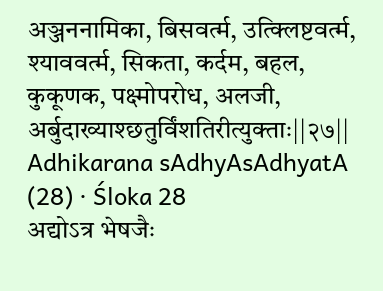अञ्जननामिका, बिसवर्त्म, उत्क्लिष्टवर्त्म, श्याववर्त्म, सिकता, कर्दम, बहल, कुकूणक, पक्ष्मोपरोध, अलजी, अर्बुदाख्याश्छतुर्विंशतिरीत्युक्ताः||२७||
Adhikarana sAdhyAsAdhyatA (28) · Śloka 28
अद्योऽत्र भेषजैः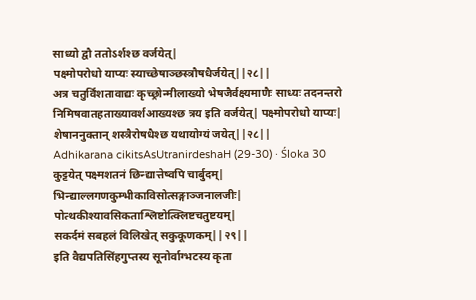साध्यो द्वौ ततोऽर्शश्छ वर्जयेत्|
पक्ष्मोपरोधो याप्यः स्याच्छेषाञ्छस्त्रौषधैर्जयेत्||२८||
अत्र चतुर्विंशतावाद्यः कृच्छ्रोन्मीलाख्यो भेषजैर्वक्ष्यमाणैः साध्यः तदनन्तरो निमिषवातहताख्यावर्शआख्यश्छ त्रय इति वर्जयेत्| पक्ष्मोपरोधो याप्यः| शेषाननुक्तान् शस्त्रैरोषधैश्छ यथायोग्यं जयेत्||२८||
Adhikarana cikitsAsUtranirdeshaH (29-30) · Śloka 30
कुट्टयेत् पक्ष्मशतनं छिन्द्यात्तेष्वपि चार्बुदम्|
भिन्द्याल्लगणकुम्भीकाविसोत्सङ्गाञ्जनालजीः|
पोत्थकीश्यावसिकताश्लिष्टोत्क्लिष्टचतुष्टयम्|
सकर्दमं सबहलं विलिखेत् सकुकूणकम्||२९||
इति वैद्यपतिसिंहगुप्तस्य सूनोर्वाग्भटस्य कृता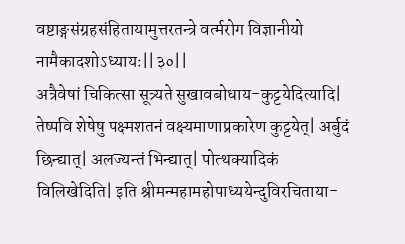वष्टाङ्गसंग्रहसंहितायामुत्तरतन्त्रे वर्त्मरोग विज्ञानीयो नामैकादशोऽध्यायः||३०||
अत्रैवेषां चिकित्सा सूत्र्यते सुखावबोधाय-कुट्टयेदित्यादि| तेष्पवि शेषेषु पक्ष्मशतनं वक्ष्यमाणाप्रकारेण कुट्टयेत्| अर्बुदं छिन्द्यात्| अलज्यन्तं भिन्द्यात्| पोत्थक्यादिकं विलिखेदिति| इति श्रीमन्महामहोपाध्ययेन्दुविरचिताया-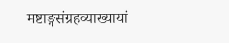मष्टाङ्गसंग्रहव्याख्यायां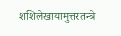शशिलेखायामुत्तरतन्त्रे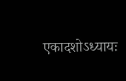एकादशोऽध्यायः